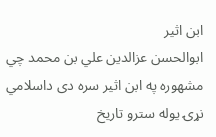ابن اثیر
ابوالحسن عزالدین علي بن محمد چي مشهوره په ابن اثیر سره دی داسلامي نړۍ یوله سترو تاریخ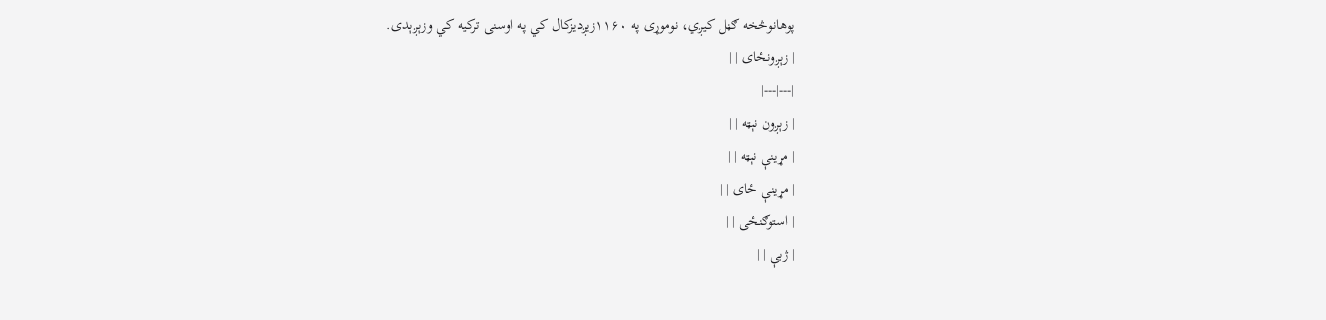پوهانوڅخه ګڼل کیږي، نوموړی په ۱۱۶۰زیږدیزکال کي په اوسنی ترکیه کي وزېږېدی.
| زېږونځای | |
|---|---|
| زېږون نېټه | |
| مړينې نېټه | |
| مړينې ځای | |
| استوګنځی | |
| ژبې | |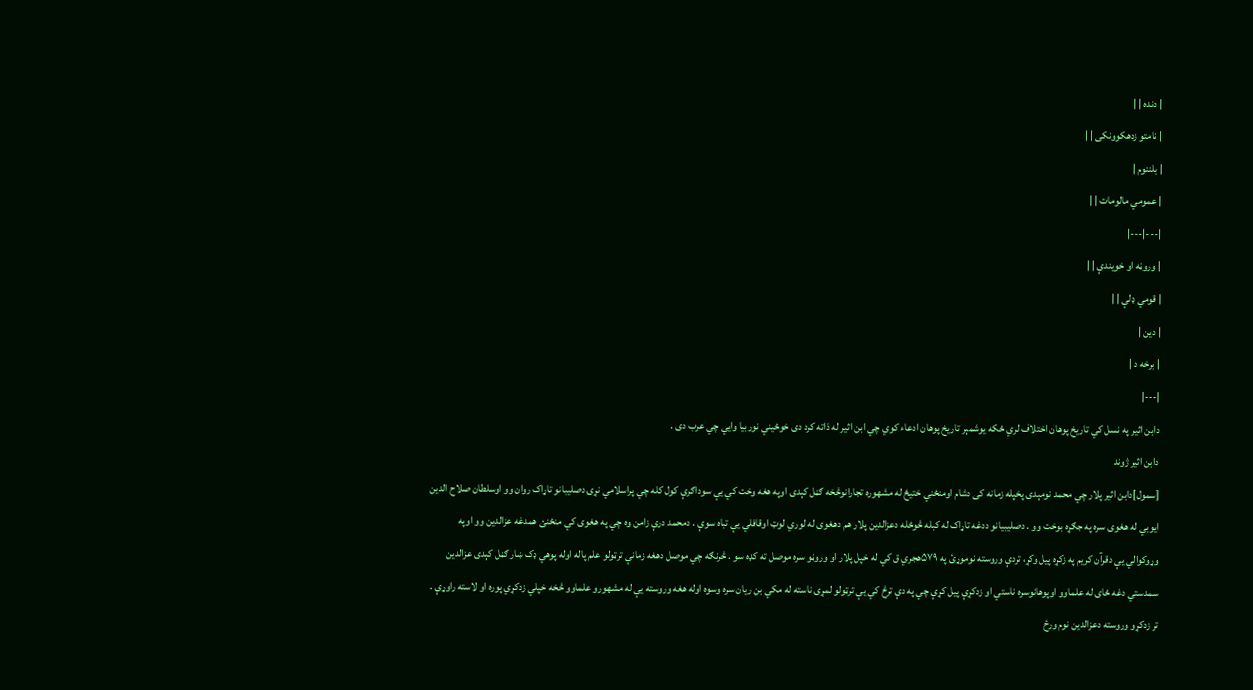| دنده | |
| نامتو زدهکوونکی | |
| بلننوم |
| عمومي مالومات | |
|---|---|
| وروڼه او خويندې | |
| قومي ډلې | |
| دین |
| برخه د |
|---|
دابن اثیر په نسل کي تاریخ پوهان اختلاف لري ځکه یوشمېر تاریخ پوهان ادعاء کوي چي ابن اثیر له ذاته کرد دی خوځیني نوربیا وايي چي عرب دی .
دابن اثیر ژوند
[سمول]دابن اثیر پلار چي محمد نومېدی پخپله زمانه کی دشام اومنځني ختیځ له مشهوره تجارانوڅخه ګڼل کېدی اوپه هغه وخت کي یې سوداګرې کول کله چي پراسلامي نړۍ دصلیبانو تاړاک روان وو اوسلطان صلاح الدین ایوبي له هغوی سره په جګړه بوخت وو . دصلیبیانو ددغه تاړاک له کبله څوځله دعزالدین پلار هم دهغوی له لوري لوټ اوقافلي یې تباه سوې . دمحمد درې زامن وه چي په هغوی کي منځنئ همدغه عزالدین وو اوپه وړوکوالي یې دقرآن کریم په زکړه پیل وکړ، تردې وروسته نوموړئ په ۵۷۹هجري ق کي له خپل پلار او وروڼو سره موصل ته کډه سو . څرنګه چي موصل دهغه زمانې ترټولو علم پاله اوله پوهي ډک ښار ګڼل کېدی عزالدین سمدستي دغه ځای له علماوو اوپوهانوسره ناستي او زدکړې پيل کړې چي په دې ترڅ کي یې ترټولو لمړی ناسته له مکي بن ریان سره وسوه اوله هغه وروسته یې له مشهورو علماوو څخه خپلي زدکړي پوره او لاسته راوړې . تر زدکړو وروسته دعزالدین نوم ورځ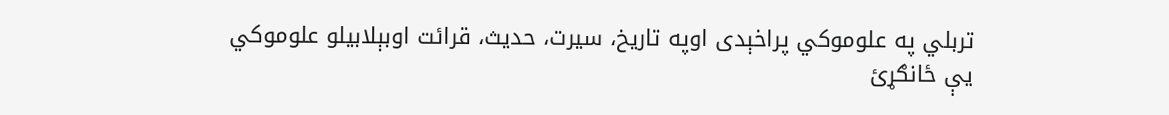تربلي په علوموکي پراخېدی اوپه تاریخ، سیرت، حدیث، قرائت اوبېلابیلو علوموکي یې ځانګړئ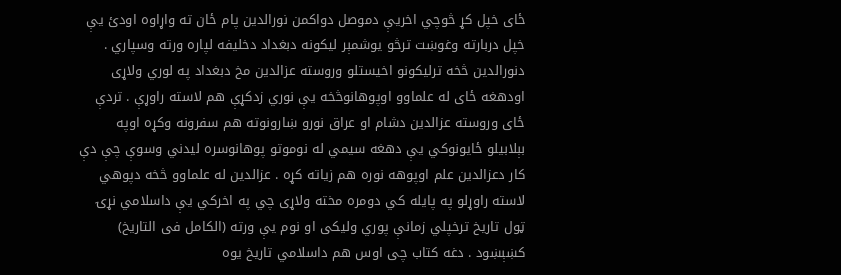ځای خپل کړ څوچي اخریې دموصل دواکمن نورالدین پام ځان ته واړاوه اودئ یې خپل دربارته وغوښت ترڅو یوشمېر لیکونه دبغداد دخلیفه لپاره ورته وسپاري .
دنورالدین څخه ترلیکونو اخیستلو وروسته عزالدین مخ دبغداد په لوري ولاړی اودهغه ځای له علماوو اوپوهانوڅخه یې نوري زدکړې هم لاسته راوړې . تردې ځای وروسته عزالدین دشام او عراق نورو ښارونوته هم سفرونه وکړه اوپه بېلابیلو ځایونوکي یې دهغه سیمي له نوموتو پوهانوسره لیدني وسوې چې دې کار دعزالدین علم اوپوهه نوره هم زیاته کړه . عزالدین له علماوو څخه دپوهي لاسته راوړلو په پایله کي دومره مخته ولاړی چي په اخرکي یې داسلامي نړۍ ټول تاریخ ترخپلي زمانې پوري ولیکی او نوم یې ورته (الکامل فی التاریخ) کښېښود . دغه کتاب چی اوس هم داسلامي تاریخ یوه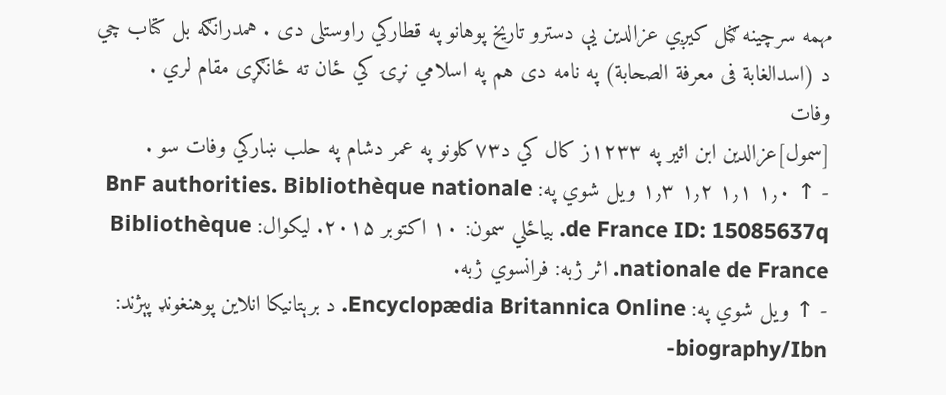مهمه سرچینه ګڼل کیږي عزالدین یې دسترو تاریخ پوهانو په قطارکي راوستلی دی . همدرانګه بل کتاب چي د (اسدالغابة فی معرفة الصحابة) په نامه دی هم په اسلامي نړۍ کي ځان ته ځانګړی مقام لري .
وفات
[سمول]عزالدین ابن اثیر په ۱۲۳۳ز کال کي د۷۳کلونو په عمر دشام په حلب ښارکي وفات سو .
- ↑ ۱٫۰ ۱٫۱ ۱٫۲ ۱٫۳ ويل شوي په: BnF authorities. Bibliothèque nationale de France ID: 15085637q. بياځلي سمون: ۱۰ اکتوبر ۲۰۱۵. ليکوال: Bibliothèque nationale de France. اثر ژبه: فرانسوي ژبه.
- ↑ ويل شوي په: Encyclopædia Britannica Online. د برېتانيکا انلاين پوهنغونډ پېژند: biography/Ibn-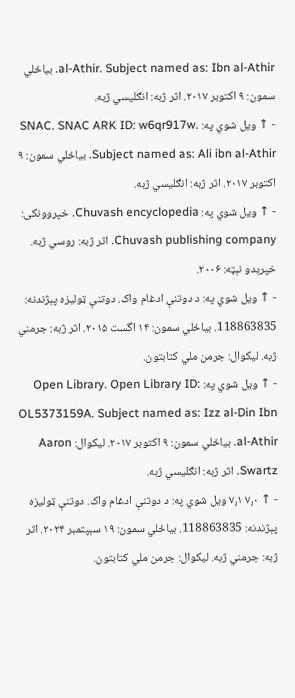al-Athir. Subject named as: Ibn al-Athir. بياځلي سمون: ۹ اکتوبر ۲۰۱۷. اثر ژبه: انګليسي ژبه.
- ↑ ويل شوي په: SNAC. SNAC ARK ID: w6qr917w. Subject named as: Ali ibn al-Athir. بياځلي سمون: ۹ اکتوبر ۲۰۱۷. اثر ژبه: انګليسي ژبه.
- ↑ ويل شوي په: Chuvash encyclopedia. خپروونکی: Chuvash publishing company. اثر ژبه: روسي ژبه. خپرېدو نېټه: ۲۰۰۶.
- ↑ ويل شوي په: د دوتنې ادغام واک. دوتنې ټوليزه پېژندنه: 118863835. بياځلي سمون: ۱۴ اگست ۲۰۱۵. اثر ژبه: جرمني ژبه. ليکوال: جرمن ملي کتابتون.
- ↑ ويل شوي په: Open Library. Open Library ID: OL5373159A. Subject named as: Izz al-Din Ibn al-Athir. بياځلي سمون: ۹ اکتوبر ۲۰۱۷. ليکوال: Aaron Swartz. اثر ژبه: انګليسي ژبه.
- ↑ ۷٫۰ ۷٫۱ ويل شوي په: د دوتنې ادغام واک. دوتنې ټوليزه پېژندنه: 118863835. بياځلي سمون: ۱۹ سېپتمبر ۲۰۲۴. اثر ژبه: جرمني ژبه. ليکوال: جرمن ملي کتابتون.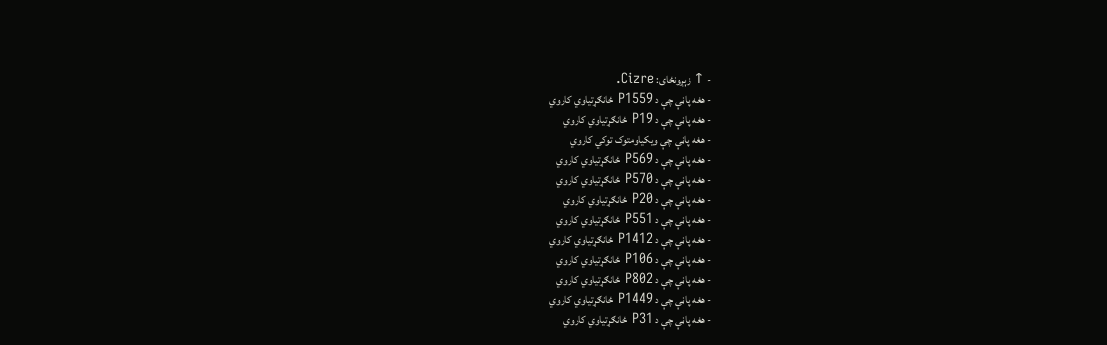- ↑ زېږونځای: Cizre.
- هغه پاڼې چې د P1559 ځانګړتیاوي کاروي
- هغه پاڼې چې د P19 ځانګړتیاوي کاروي
- هغه پاڼې چې ويکياومتوک توکي کاروي
- هغه پاڼې چې د P569 ځانګړتیاوي کاروي
- هغه پاڼې چې د P570 ځانګړتیاوي کاروي
- هغه پاڼې چې د P20 ځانګړتیاوي کاروي
- هغه پاڼې چې د P551 ځانګړتیاوي کاروي
- هغه پاڼې چې د P1412 ځانګړتیاوي کاروي
- هغه پاڼې چې د P106 ځانګړتیاوي کاروي
- هغه پاڼې چې د P802 ځانګړتیاوي کاروي
- هغه پاڼې چې د P1449 ځانګړتیاوي کاروي
- هغه پاڼې چې د P31 ځانګړتیاوي کاروي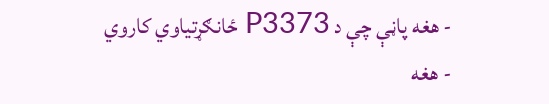- هغه پاڼې چې د P3373 ځانګړتیاوي کاروي
- هغه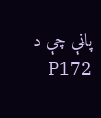پاڼې چې د P172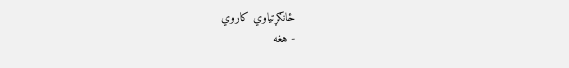ځانګړتیاوي کاروي
- هغه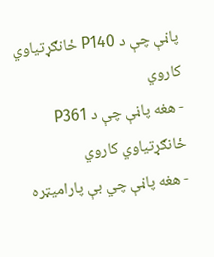پاڼې چې د P140 ځانګړتیاوي کاروي
- هغه پاڼې چې د P361 ځانګړتیاوي کاروي
- هغه پاڼې چي بې پاراميټره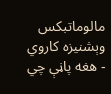مالوماتبکس وېشنيزه کاروي
- هغه پاڼې چي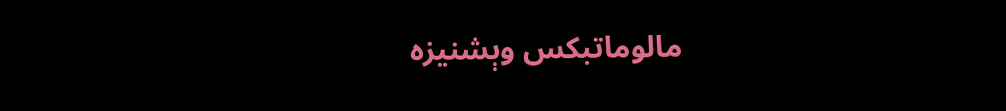مالوماتبکس وېشنيزه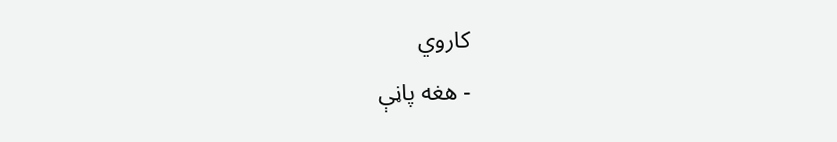کاروي
- هغه پاڼې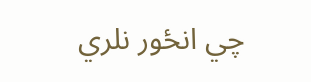چي انځور نلري